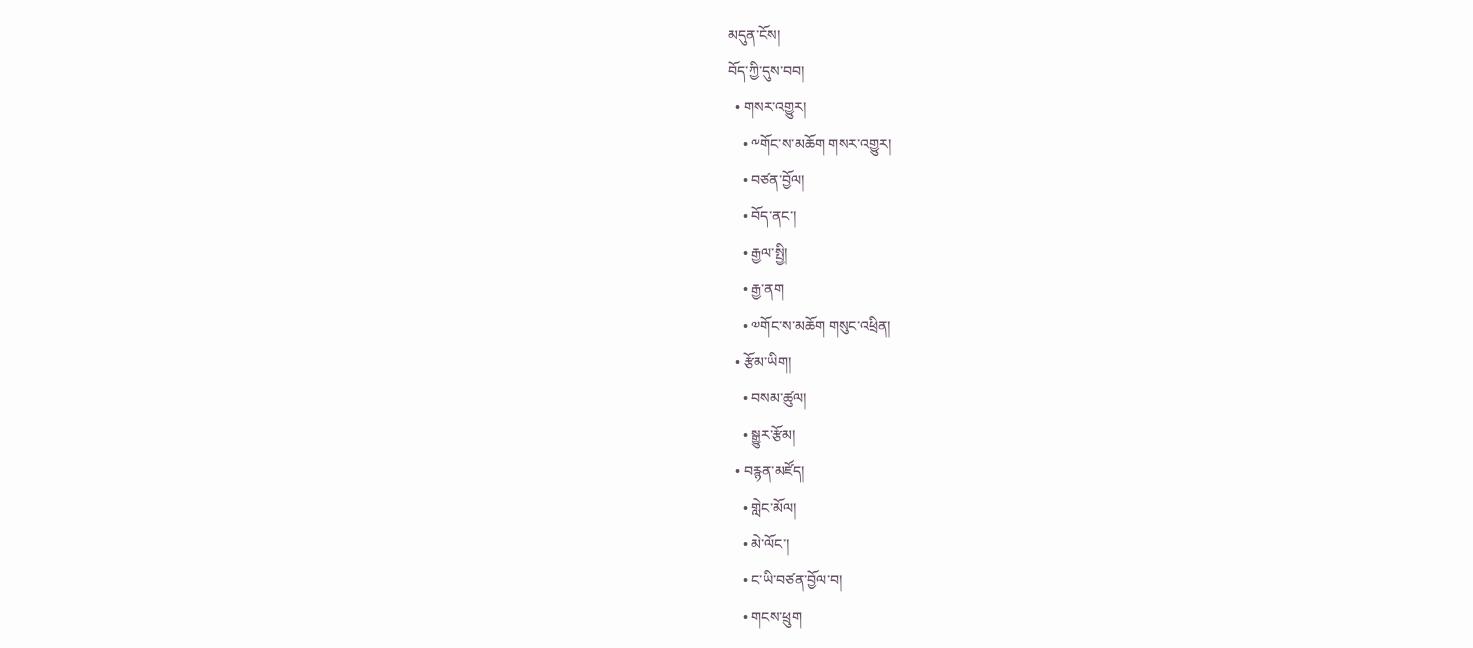མདུན་ངོས།
བོད་ཀྱི་དུས་བབ།
  • གསར་འགྱུར།
    • ༸གོང་ས་མཆོག གསར་འགྱུར།
    • བཙན་བྱོལ།
    • བོད་ནང་།
    • རྒྱལ་སྤྱི།
    • རྒྱ་ནག
    • ༧གོང་ས་མཆོག གསུང་འཕྲིན།
  • རྩོམ་ཡིག།
    • བསམ་ཚུལ།
    • སྒྱུར་རྩོམ།
  • བརྙན་མཛོད།
    • གླེང་མོལ།
    • མེ་ལོང་།
    • ང་ཡི་བཙན་བྱོལ་བ།
    • གངས་ཕྲུག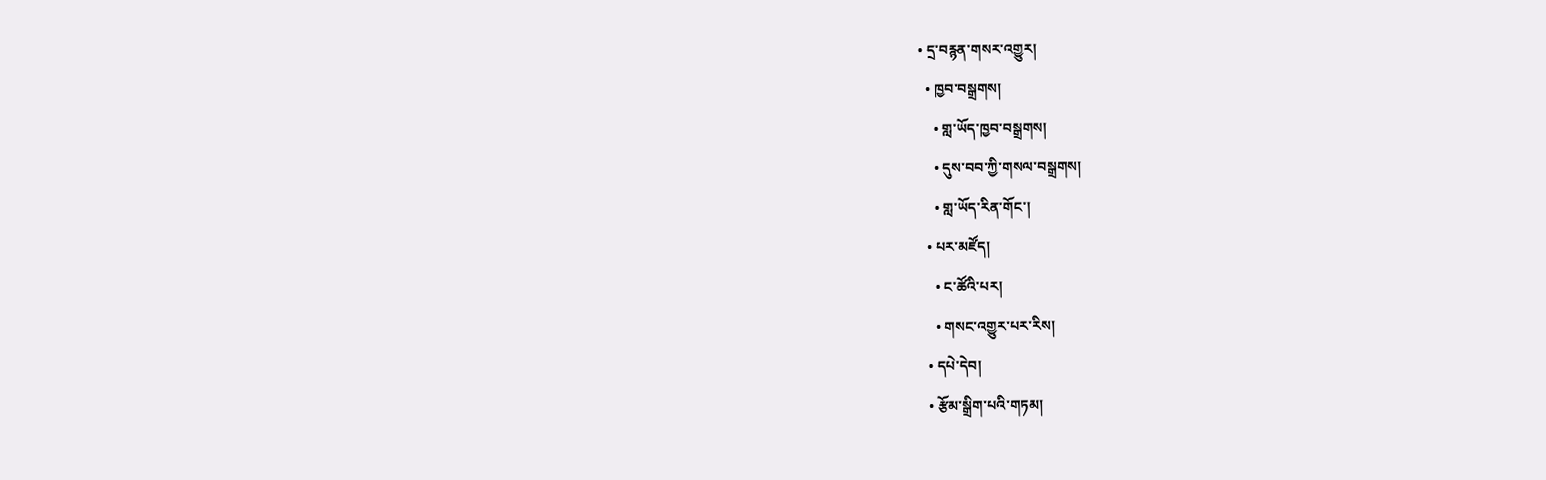• དྲ་བརྙན་གསར་འགྱུར།
  • ཁྱབ་བསྒྲགས།
    • གླ་ཡོད་ཁྱབ་བསྒྲགས།
    • དུས་བབ་ཀྱི་གསལ་བསྒྲགས།
    • གླ་ཡོད་རིན་གོང་།
  • པར་མཛོད།
    • ང་ཚོའི་པར།
    • གསང་འགྱུར་པར་རིས།
  • དཔེ་དེབ།
  • རྩོམ་སྒྲིག་པའི་གཏམ།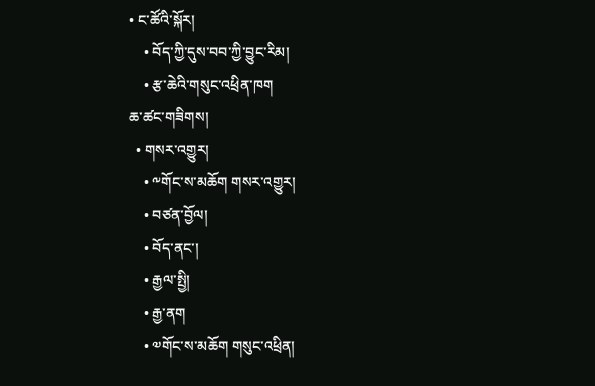• ང་ཚོའི་སྐོར།
    • བོད་ཀྱི་དུས་བབ་ཀྱི་བྱུང་རིམ།
    • རྩ་ཆེའི་གསུང་འཕྲིན་ཁག
ཆ་ཚང་གཟིགས།
  • གསར་འགྱུར།
    • ༸གོང་ས་མཆོག གསར་འགྱུར།
    • བཙན་བྱོལ།
    • བོད་ནང་།
    • རྒྱལ་སྤྱི།
    • རྒྱ་ནག
    • ༧གོང་ས་མཆོག གསུང་འཕྲིན།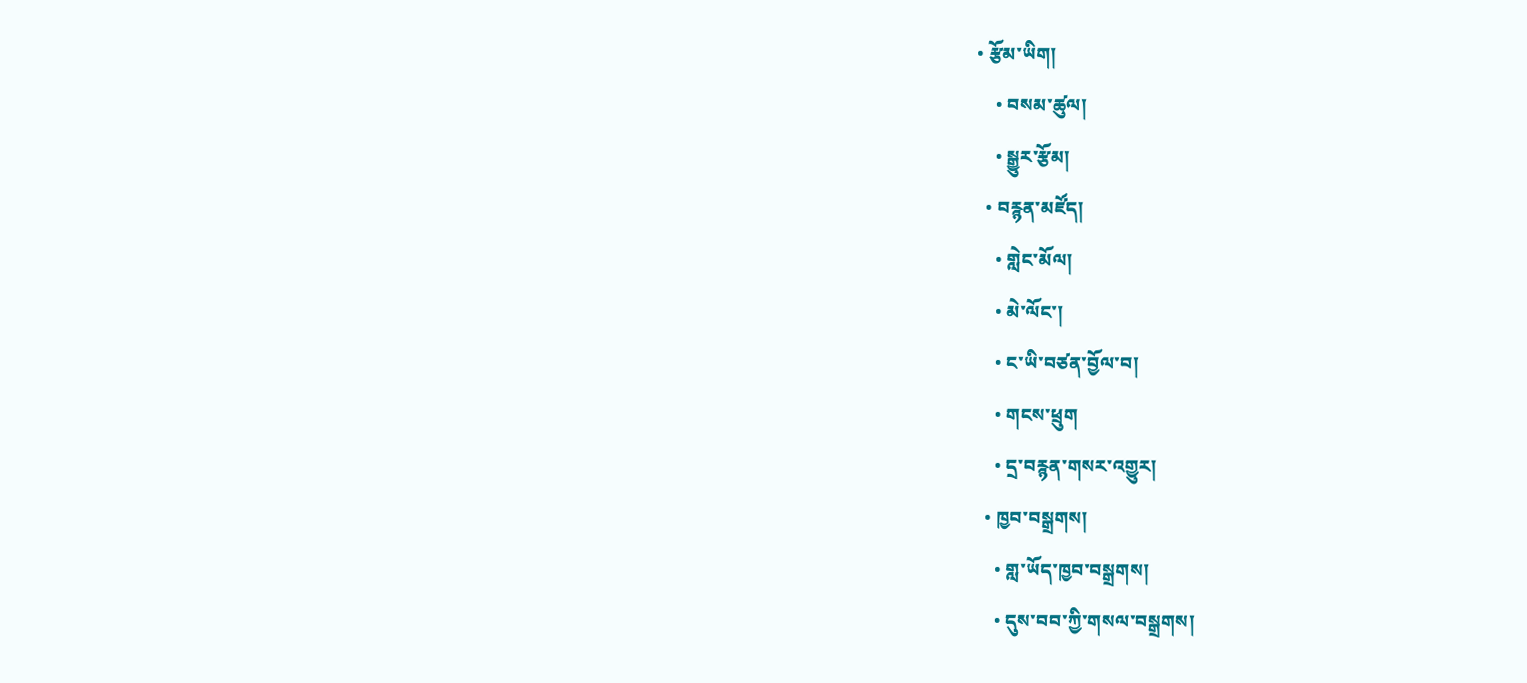• རྩོམ་ཡིག།
    • བསམ་ཚུལ།
    • སྒྱུར་རྩོམ།
  • བརྙན་མཛོད།
    • གླེང་མོལ།
    • མེ་ལོང་།
    • ང་ཡི་བཙན་བྱོལ་བ།
    • གངས་ཕྲུག
    • དྲ་བརྙན་གསར་འགྱུར།
  • ཁྱབ་བསྒྲགས།
    • གླ་ཡོད་ཁྱབ་བསྒྲགས།
    • དུས་བབ་ཀྱི་གསལ་བསྒྲགས།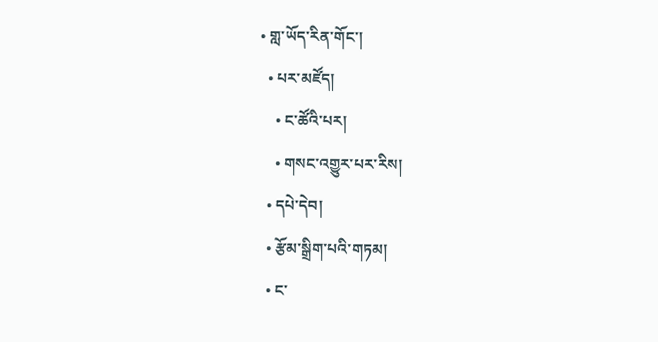• གླ་ཡོད་རིན་གོང་།
  • པར་མཛོད།
    • ང་ཚོའི་པར།
    • གསང་འགྱུར་པར་རིས།
  • དཔེ་དེབ།
  • རྩོམ་སྒྲིག་པའི་གཏམ།
  • ང་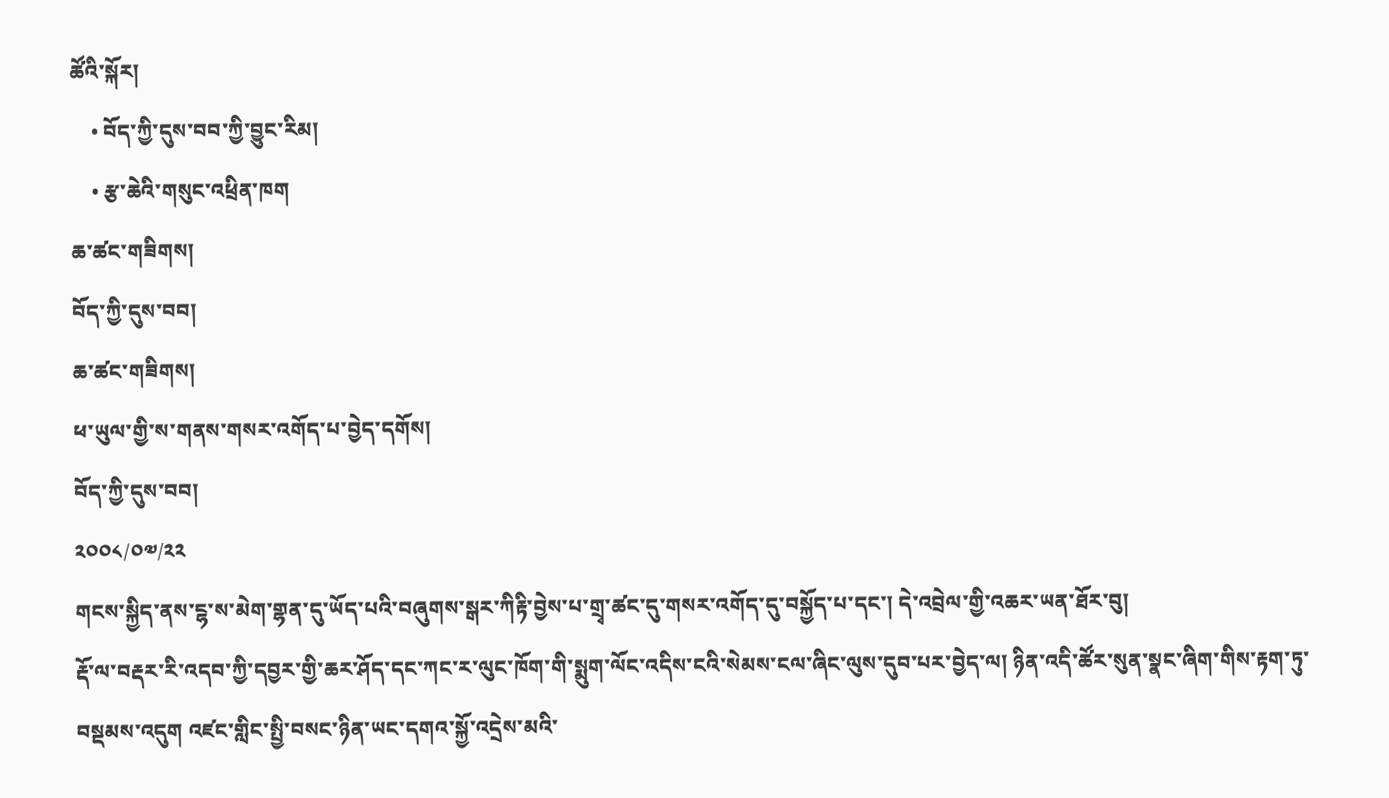ཚོའི་སྐོར།
    • བོད་ཀྱི་དུས་བབ་ཀྱི་བྱུང་རིམ།
    • རྩ་ཆེའི་གསུང་འཕྲིན་ཁག
ཆ་ཚང་གཟིགས།
བོད་ཀྱི་དུས་བབ།
ཆ་ཚང་གཟིགས།
ཕ་ཡུལ་གྱི་ས་གནས་གསར་འགོད་པ་བྱེད་དགོས།
བོད་ཀྱི་དུས་བབ།
༢༠༠༨/༠༧/༢༢
གངས་སྐྱིད་ནས་ངྷ་ས་མེག་གྷན་དུ་ཡོད་པའི་བཞུགས་སྒར་ཀིརྟི་བྱེས་པ་གྲྭ་ཚང་དུ་གསར་འགོད་དུ་བསྐྱོད་པ་དང་། དེ་འབྲེལ་གྱི་འཆར་ཡན་ཐོར་བུ།
རྡོ་ལ་བརྡར་རི་འདབ་ཀྱི་དབྱར་གྱི་ཆར་ཤོད་དང་ཀང་ར་ལུང་ཁོག་གི་སྨུག་ལོང་འདིས་ངའི་སེམས་ངལ་ཞིང་ལུས་དུབ་པར་བྱེད་ལ། ཉིན་འདི་ཚོར་སུན་སྣང་ཞིག་གིས་རྟག་ཏུ་བསྡམས་འདུག འཛང་གླིང་སྤྱི་བསང་ཉིན་ཡང་དགའ་སྐྱོ་འདྲེས་མའི་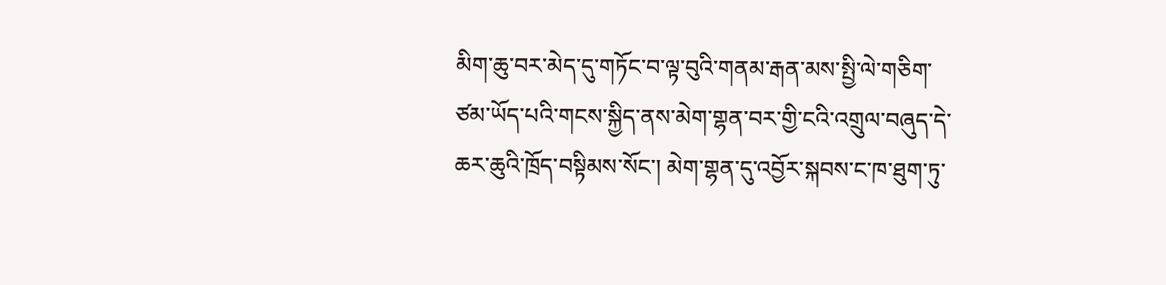མིག་ཆུ་བར་མེད་དུ་གཏོང་བ་ལྟ་བུའི་གནམ་རྒན་མས་སྤྱི་ལེ་གཅིག་ཙམ་ཡོད་པའི་གངས་སྐྱིད་ནས་མེག་གྷན་བར་གྱི་ངའི་འགྲུལ་བཞུད་དེ་ཆར་ཆུའི་ཁྲོད་བསྟིམས་སོང་། མེག་གྷན་དུ་འབྱོར་སྐབས་ང་ཁ་ཐུག་ཏུ་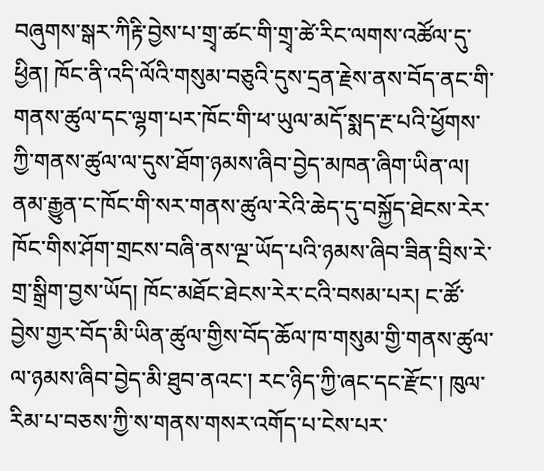བཞུགས་སྒར་ཀིརྟི་བྱེས་པ་གྲྭ་ཚང་གི་གྲྭ་ཚེ་རིང་ལགས་འཚོལ་དུ་ཕྱིན། ཁོང་ནི་འདི་ལོའི་གསུམ་བཅུའི་དུས་དྲན་རྗེས་ནས་བོད་ནང་གི་གནས་ཚུལ་དང་ལྷག་པར་ཁོང་གི་ཕ་ཡུལ་མདོ་སྨད་རྔ་པའི་ཕྱོགས་ཀྱི་གནས་ཚུལ་ལ་དུས་ཐོག་ཉམས་ཞིབ་བྱེད་མཁན་ཞིག་ཡིན་ལ། ནམ་རྒྱུན་ང་ཁོང་གི་སར་གནས་ཚུལ་རེའི་ཆེད་དུ་བསྐྱོད་ཐེངས་རེར་ཁོང་གིས་ཤོག་གྲངས་བཞི་ནས་ལྔ་ཡོད་པའི་ཉམས་ཞིབ་ཟིན་བྲིས་རེ་གྲ་སྒྲིག་བྱས་ཡོད། ཁོང་མཐོང་ཐེངས་རེར་ངའི་བསམ་པར། ང་ཚོ་བྱེས་གྱར་བོད་མི་ཡིན་ཚུལ་གྱིས་བོད་ཆོལ་ཁ་གསུམ་གྱི་གནས་ཚུལ་ལ་ཉམས་ཞིབ་བྱེད་མི་ཐུབ་ནའང་། རང་ཉིད་ཀྱི་ཞང་དང་རྫོང་། ཁུལ་རིམ་པ་བཅས་ཀྱི་ས་གནས་གསར་འགོད་པ་ངེས་པར་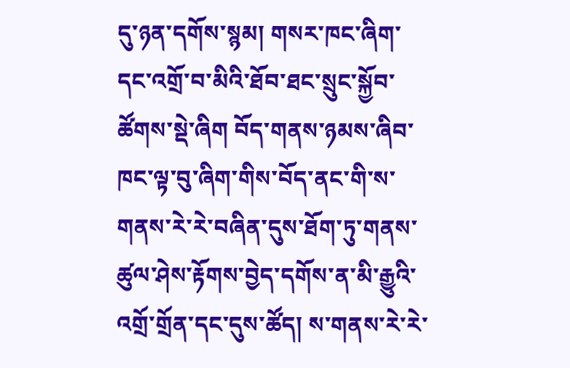དུ་ཉན་དགོས་སྙམ། གསར་ཁང་ཞིག་དང་འགྲོ་བ་མིའི་ཐོབ་ཐང་སྲུང་སྐྱོབ་ཚོགས་སྡེ་ཞིག བོད་གནས་ཉམས་ཞིབ་ཁང་ལྟ་བུ་ཞིག་གིས་བོད་ནང་གི་ས་གནས་རེ་རེ་བཞིན་དུས་ཐོག་ཏུ་གནས་ཚུལ་ཤེས་རྟོགས་བྱེད་དགོས་ན་མི་རྒྱུའི་འགྲོ་གྲོན་དང་དུས་ཚོད། ས་གནས་རེ་རེ་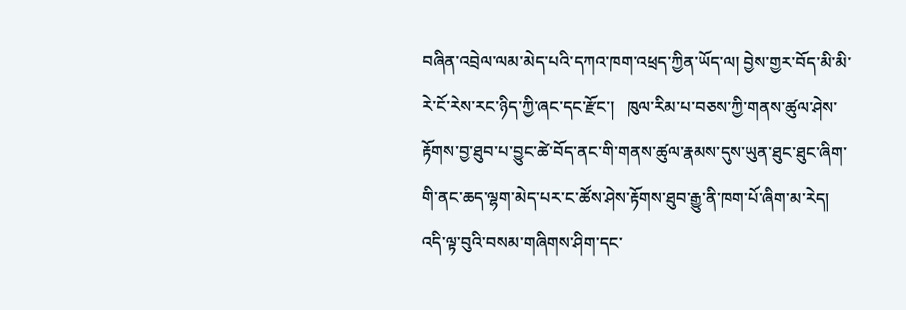བཞིན་འབྲེལ་ལམ་མེད་པའི་དཀའ་ཁག་འཕྲད་ཀྱིན་ཡོད་ལ། བྱེས་གྱར་བོད་མི་མི་རེ་ངོ་རེས་རང་ཉིད་ཀྱི་ཞང་དང་རྫོང་།   ཁུལ་རིམ་པ་བཅས་ཀྱི་གནས་ཚུལ་ཤེས་རྟོགས་བྱ་ཐུབ་པ་བྱུང་ཚེ་བོད་ནང་གི་གནས་ཚུལ་རྣམས་དུས་ཡུན་ཐུང་ཐུང་ཞིག་གི་ནང་ཆད་ལྷག་མེད་པར་ང་ཚོས་ཤེས་རྟོགས་ཐུབ་རྒྱུ་ནི་ཁག་པོ་ཞིག་མ་རེད།
འདི་ལྟ་བུའི་བསམ་གཞིགས་ཤིག་དང་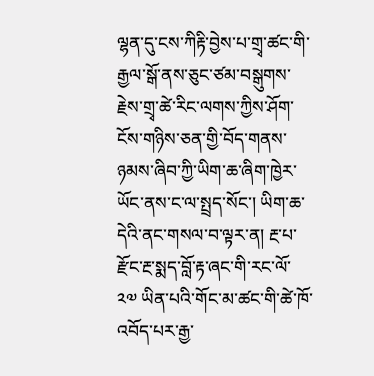ལྷན་དུ་ངས་ཀིརྟི་བྱེས་པ་གྲྭ་ཚང་གི་རྒྱལ་སྒོ་ནས་ཅུང་ཙམ་བསྒུགས་རྗེས་གྲྭ་ཚེ་རིང་ལགས་ཀྱིས་ཤོག་ངོས་གཉིས་ཅན་གྱི་བོད་གནས་ཉམས་ཞིབ་ཀྱི་ཡིག་ཆ་ཞིག་ཁྱེར་ཡོང་ནས་ང་ལ་སྤྲད་སོང་། ཡིག་ཆ་དེའི་ནང་གསལ་བ་ལྟར་ན། རྔ་པ་རྫོང་རྔ་སྨད་བློ་རྟ་ཞང་གི་རང་ལོ་ ༢༧ ཡིན་པའི་གོང་མ་ཚང་གི་ཚེ་ཁོ་འབོད་པར་རྒྱ་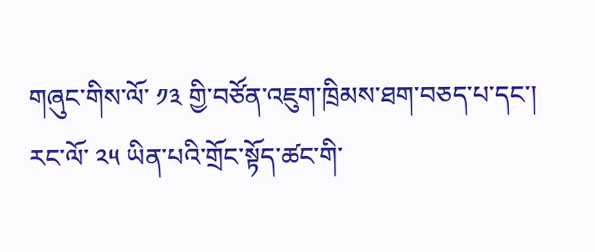གཞུང་གིས་ལོ་ ༡༣ གྱི་བཙོན་འཇུག་ཁྲིམས་ཐག་བཅད་པ་དང་། རང་ལོ་ ༢༥ ཡིན་པའི་གྲོང་སྟོད་ཚང་གི་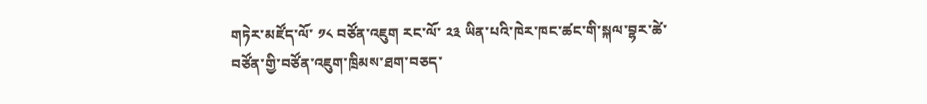གཏེར་མཛོད་ལོ་ ༡༨ བཙོན་འཇུག རང་ལོ་ ༢༣ ཡིན་པའི་ཁེར་ཁང་ཚང་གི་སྐལ་བྷར་ཚེ་བཙོན་གྱི་བཙོན་འཇུག་ཁྲིམས་ཐག་བཅད་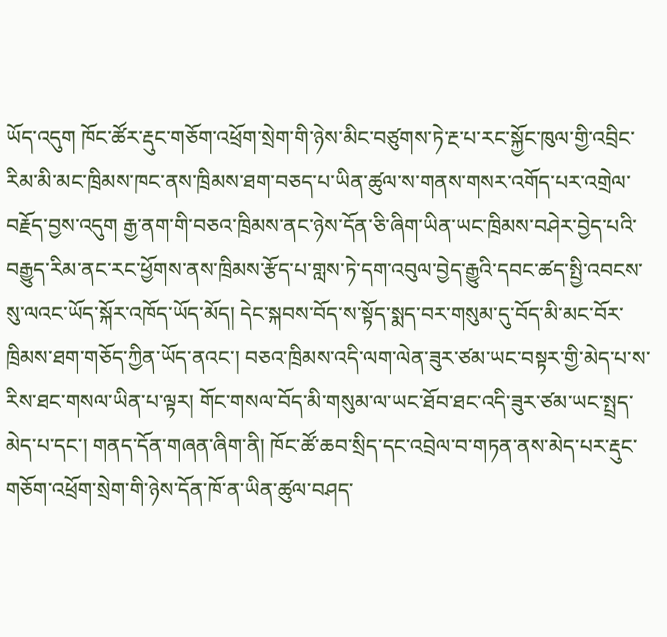ཡོད་འདུག ཁོང་ཚོར་རྡུང་གཅོག་འཕྲོག་སྲེག་གི་ཉེས་མིང་བཙུགས་ཏེ་རྔ་པ་རང་སྐྱོང་ཁུལ་གྱི་འབྲིང་རིམ་མི་མང་ཁྲིམས་ཁང་ནས་ཁྲིམས་ཐག་བཅད་པ་ཡིན་ཚུལ་ས་གནས་གསར་འགོད་པར་འགྲེལ་བརྗོད་བྱས་འདུག རྒྱ་ནག་གི་བཅའ་ཁྲིམས་ནང་ཉེས་དོན་ཅི་ཞིག་ཡིན་ཡང་ཁྲིམས་བཤེར་བྱེད་པའི་བརྒྱུད་རིམ་ནང་རང་ཕྱོགས་ནས་ཁྲིམས་རྩོད་པ་གླས་ཏེ་དག་འབུལ་བྱེད་རྒྱུའི་དབང་ཚད་སྤྱི་འབངས་སུ་ལའང་ཡོད་སྐོར་འཁོད་ཡོད་མོད། དེང་སྐབས་བོད་ས་སྟོད་སྨད་བར་གསུམ་དུ་བོད་མི་མང་བོར་ཁྲིམས་ཐག་གཅོད་ཀྱིན་ཡོད་ནའང་། བཅའ་ཁྲིམས་འདི་ལག་ལེན་ཟུར་ཙམ་ཡང་བསྟར་གྱི་མེད་པ་ས་རིས་ཐང་གསལ་ཡིན་པ་ལྟར། གོང་གསལ་བོད་མི་གསུམ་ལ་ཡང་ཐོབ་ཐང་འདི་ཟུར་ཙམ་ཡང་སྤྲད་མེད་པ་དང་། གནད་དོན་གཞན་ཞིག་ནི། ཁོང་ཚོ་ཆབ་སྲིད་དང་འབྲེལ་བ་གཏན་ནས་མེད་པར་རྡུང་གཅོག་འཕྲོག་སྲེག་གི་ཉེས་དོན་ཁོ་ན་ཡིན་ཚུལ་བཤད་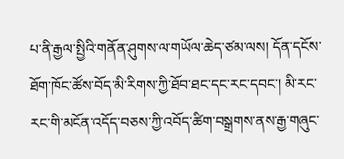པ་ནི་རྒྱལ་སྤྱིའི་གནོན་ཤུགས་ལ་གཡོལ་ཆེད་ཙམ་ལས། དོན་དངོས་ཐོག་ཁོང་ཚོས་བོད་མི་རིགས་ཀྱི་ཐོབ་ཐང་དང་རང་དབང་། མི་རང་རང་གི་མངོན་འདོད་བཅས་ཀྱི་འབོད་ཚིག་བསྒྲགས་ནས་རྒྱ་གཞུང་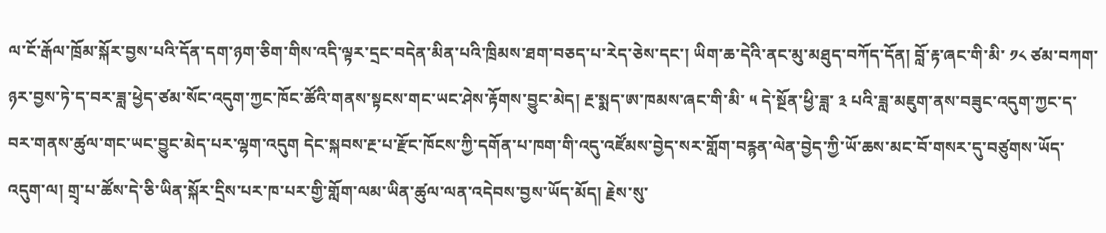ལ་ངོ་རྒོལ་ཁྲོམ་སྐོར་བྱས་པའི་དོན་དག་ཉག་ཅིག་གིས་འདི་ལྟར་དྲང་བདེན་མིན་པའི་ཁྲིམས་ཐག་བཅད་པ་རེད་ཅེས་དང་། ཡིག་ཆ་དེའི་ནང་མུ་མཐུད་བཀོད་དོན། བློ་རྟ་ཞང་གི་མི་ ༡༨ ཙམ་བཀག་ཉར་བྱས་ཏེ་ད་བར་ཟླ་ཕྱེད་ཙམ་སོང་འདུག་ཀྱང་ཁོང་ཚོའི་གནས་སྟངས་གང་ཡང་ཤེས་རྟོགས་བྱུང་མེད། རྔ་སྨད་ཨ་ཁམས་ཞང་གི་མི་ ༥ དེ་སྔོན་ཕྱི་ཟླ་ ༣ པའི་ཟླ་མཇུག་ནས་བཟུང་འདུག་ཀྱང་ད་བར་གནས་ཚུལ་གང་ཡང་བྱུང་མེད་པར་ལྷག་འདུག དེང་སྐབས་རྔ་པ་རྫོང་ཁོངས་ཀྱི་དགོན་པ་ཁག་གི་འདུ་འཛོམས་བྱེད་སར་གློག་བརྙན་ལེན་བྱེད་ཀྱི་ཡོ་ཆས་མང་བོ་གསར་དུ་བཙུགས་ཡོད་འདུག་ལ། གྲྭ་པ་ཚོས་དེ་ཅི་ཡིན་སྐོར་དྲིས་པར་ཁ་པར་གྱི་གློག་ལམ་ཡིན་ཚུལ་ལན་འདེབས་བྱས་ཡོད་མོད། རྗེས་སུ་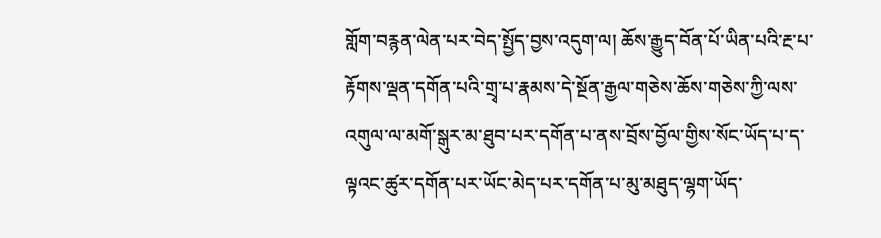གློག་བརྙན་ལེན་པར་བེད་སྤྱོད་བྱས་འདུག་ལ། ཆོས་རྒྱུད་བོན་པོ་ཡིན་པའི་རྔ་པ་རྟོགས་ལྡན་དགོན་པའི་གྲྭ་པ་རྣམས་དེ་སྔོན་རྒྱལ་གཅེས་ཆོས་གཅེས་ཀྱི་ལས་འགུལ་ལ་མགོ་སྒུར་མ་ཐུབ་པར་དགོན་པ་ནས་བྲོས་བྱོལ་གྱིས་སོང་ཡོད་པ་ད་ལྟའང་ཚུར་དགོན་པར་ཡོང་མེད་པར་དགོན་པ་མུ་མཐུད་ལྷག་ཡོད་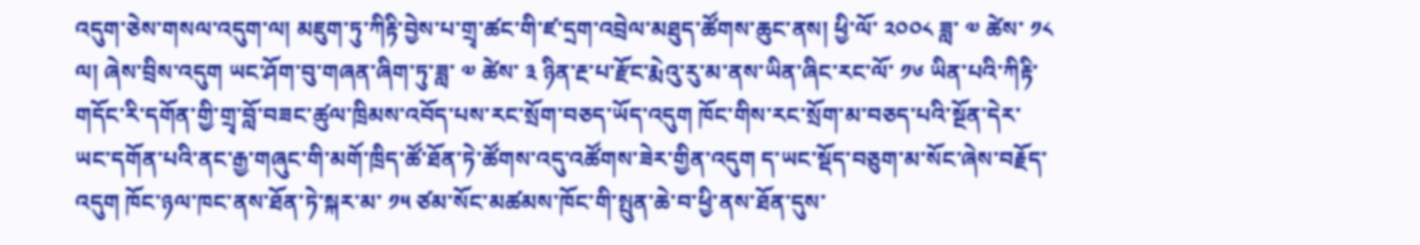འདུག་ཅེས་གསལ་འདུག་ལ། མཇུག་ཏུ་ཀིརྟི་བྱེས་པ་གྲྭ་ཚང་གི་ཛ་དྲག་འབྲེལ་མཐུད་ཚོགས་ཆུང་ནས། ཕྱི་ལོ་ ༢༠༠༨ ཟླ་ ༧ ཚེས་ ༡༨ ལ། ཞེས་བྲིས་འདུག ཡང་ཤོག་བུ་གཞན་ཞིག་ཏུ་ཟླ་ ༧ ཚེས་ ༣ ཉིན་རྔ་པ་རྫོང་རྨེའུ་རུ་མ་ནས་ཡིན་ཞིང་རང་ལོ་ ༡༦ ཡིན་པའི་ཀིརྟི་གདོང་རི་དགོན་གྱི་གྲྭ་བློ་བཟང་ཚུལ་ཁྲིམས་འབོད་པས་རང་སྲོག་བཅད་ཡོད་འདུག ཁོང་གིས་རང་སྲོག་མ་བཅད་པའི་སྔོན་དེར་ཡང་དགོན་པའི་ནང་རྒྱ་གཞུང་གི་མགོ་ཁྲིད་ཚོ་ཐོན་ཏེ་ཚོགས་འདུ་འཚོགས་ཟེར་གྱིན་འདུག ད་ཡང་སྡོད་བཅུག་མ་སོང་ཞེས་བརྗོད་འདུག ཁོང་ཉལ་ཁང་ནས་ཐོན་ཏེ་སྐར་མ་ ༡༥ ཙམ་སོང་མཚམས་ཁོང་གི་སྤུན་ཆེ་བ་ཕྱི་ནས་ཐོན་དུས་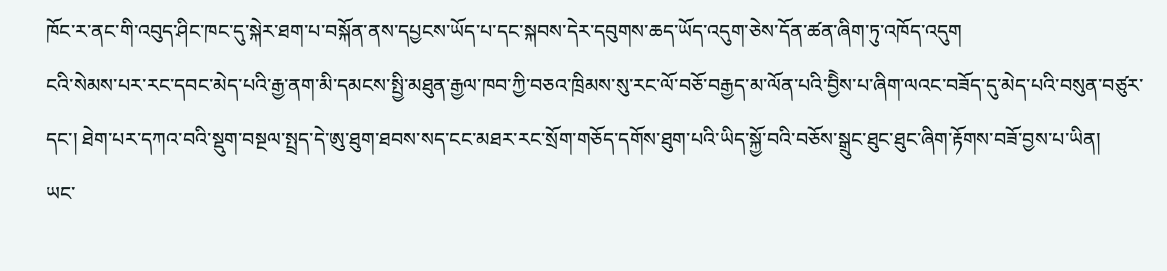ཁོང་ར་ནང་གི་འབུད་ཤིང་ཁང་དུ་སྐེར་ཐག་པ་བསྐོན་ནས་དཔྱངས་ཡོད་པ་དང་སྐབས་དེར་དབུགས་ཆད་ཡོད་འདུག་ཅེས་དོན་ཚན་ཞིག་ཏུ་འཁོད་འདུག
ངའི་སེམས་པར་རང་དབང་མེད་པའི་རྒྱ་ནག་མི་དམངས་སྤྱི་མཐུན་རྒྱལ་ཁབ་ཀྱི་བཅའ་ཁྲིམས་སུ་རང་ལོ་བཅོ་བརྒྱད་མ་ལོན་པའི་བྱིེས་པ་ཞིག་ལའང་བཟོད་དུ་མེད་པའི་བསུན་བཙུར་དང་། ཐེག་པར་དཀའ་བའི་སྡུག་བསྔལ་སྤྲད་དེ་ཨུ་ཐུག་ཐབས་སད་ངང་མཐར་རང་སྲོག་གཅོད་དགོས་ཐུག་པའི་ཡིད་སྐྱོ་བའི་བཅོས་སྒྲུང་ཐུང་ཐུང་ཞིག་རྟོགས་བཟོ་བྱས་པ་ཡིན།
ཡང་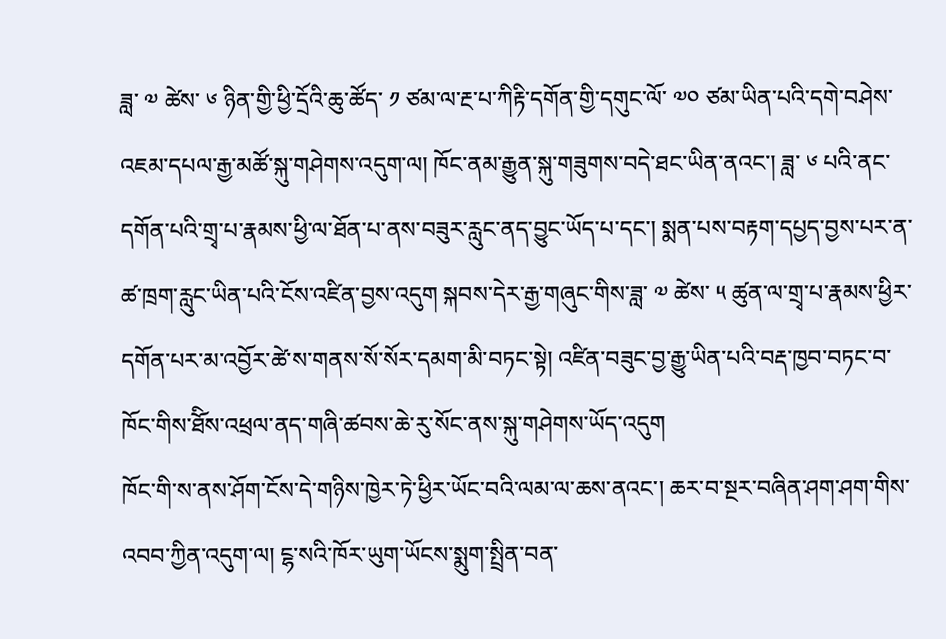ཟླ་ ༧ ཚེས་ ༦ ཉིན་གྱི་ཕྱི་དྲོའི་ཆུ་ཚོད་ ༡ ཙམ་ལ་རྔ་པ་ཀིརྟི་དགོན་གྱི་དགུང་ལོ་ ༧༠ ཙམ་ཡིན་པའི་དགེ་བཤེས་འཇམ་དཔལ་རྒྱ་མཚོ་སྐུ་གཤེགས་འདུག་ལ། ཁོང་ནམ་རྒྱུན་སྐུ་གཟུགས་བདེ་ཐང་ཡིན་ནའང་། ཟླ་ ༦ པའི་ནང་དགོན་པའི་གྲྭ་པ་རྣམས་ཕྱི་ལ་ཐོན་པ་ནས་བཟུར་རླུང་ནད་བྱུང་ཡོད་པ་དང་། སྨན་པས་བརྟག་དཔྱད་བྱས་པར་ན་ཚ་ཁྲག་རླུང་ཡིན་པའི་ངོས་འཛིན་བྱས་འདུག སྐབས་དེར་རྒྱ་གཞུང་གིས་ཟླ་ ༧ ཚེས་ ༥ ཚུན་ལ་གྲྭ་པ་རྣམས་ཕྱིར་དགོན་པར་མ་འབྱོར་ཚེ་ས་གནས་སོ་སོར་དམག་མི་བཏང་སྟེ། འཛིན་བཟུང་བྱ་རྒྱུ་ཡིན་པའི་བརྡ་ཁྱབ་བཏང་བ་ཁོང་གིས་ཐོིས་འཕྲལ་ནད་གཞི་ཚབས་ཆེ་རུ་སོང་ནས་སྐུ་གཤེགས་ཡོད་འདུག
ཁོང་གི་ས་ནས་ཤོག་ངོས་དེ་གཉིས་ཁྱེར་ཏེ་ཕྱིར་ཡོང་བའི་ལམ་ལ་ཆས་ནའང་། ཆར་བ་སྔར་བཞིན་ཤག་ཤག་གིས་འབབ་ཀྱིན་འདུག་ལ། ངྷ་སའི་ཁོར་ཡུག་ཡོངས་སྨུག་སྤྲིན་བན་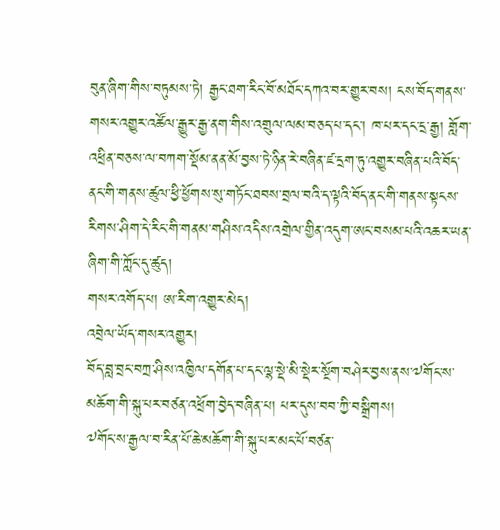བུན་ཞིག་གིས་བཏུམས་ཏེ། རྒྱང་ཐག་རིང་བོ་མཐོང་དཀའ་བར་གྱུར་བས། ངས་བོད་གནས་གསར་འགྱུར་འཚོལ་རྒྱུར་རྒྱ་ནག་གིས་འགྲུལ་ལམ་བཅད་པ་དང་། ཁ་པར་དང་དྲ་རྒྱ། གློག་འཕྲིན་བཅས་ལ་བཀག་སྡོམ་ནན་མོ་བྱས་ཏེ་ཉིན་རེ་བཞིན་ཛ་དྲག་ཏུ་འགྱུར་བཞིན་པའི་བོད་ནང་གི་གནས་ཚུལ་ཕྱི་ཕྱོགས་སུ་གཏོང་ཐབས་བྲལ་བའི་ད་ལྟའི་བོད་ནང་གི་གནས་སྟངས་རིགས་ཤིག་དེ་རིང་གི་གནམ་གཤིས་འདིས་འགྲེལ་གྱིན་འདུག་ཨང་བསམ་པའི་འཆར་ཡན་ཞིག་གི་ཀློང་དུ་ཚུད།
གསར་འགོད་པ། ཨ་རིག་འགྱུར་མེད།
འབྲེལ་ཡོད་གསར་འགྱུར།
བོད་བླ་བྲང་བཀྲ་ཤིས་འཁྱིལ་དགོན་པ་དང་ལྷ་སྡེ་མི་སྡེར་སྔོག་བཤེར་བྱས་ནས་༧གོང་ས་མཆོག་གི་སྐུ་པར་བཙན་འཕྲོག་བྱེད་བཞིན་པ། པར་དུས་བབ་ཀྱི་བསྒྲིགས།
༧གོང་ས་རྒྱལ་བ་རིན་པོ་ཆེ་མཆོག་གི་སྐུ་པར་མང་པོ་བཙན་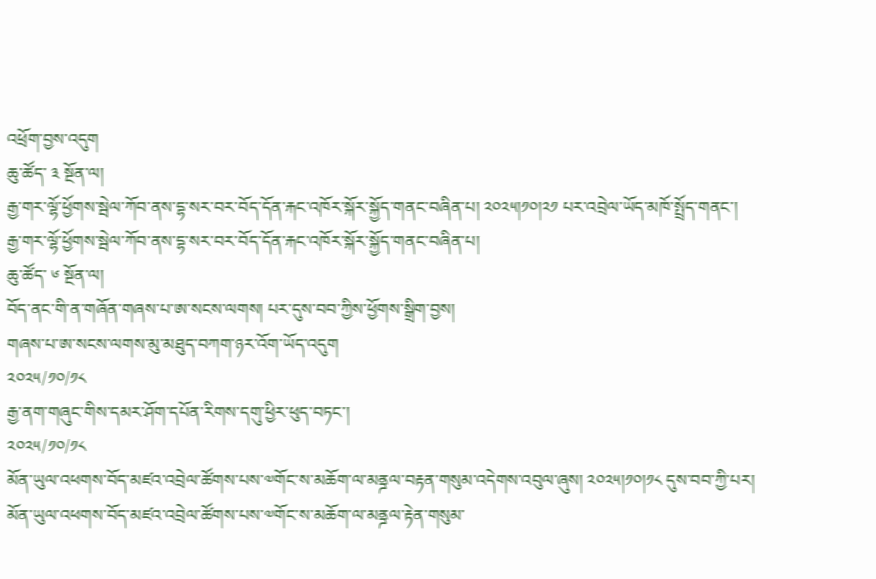འཕྲོག་བྱས་འདུག
ཆུ་ཚོད་ ༣ སྔོན་ལ།
རྒྱ་གར་ལྷོ་ཕྱོགས་སྦེལ་ཀོབ་ནས་དྷ་སར་བར་བོད་དོན་རྐང་འཁོར་སྐོར་སྐྱོད་གནང་བཞིན་པ། ༢༠༢༥།༡༠།༢༡ པར་འབྲེལ་ཡོད་མཁོ་སྤྲོད་གནང་།
རྒྱ་གར་ལྷོ་ཕྱོགས་སྦེལ་ཀོབ་ནས་དྷ་སར་བར་བོད་དོན་རྐང་འཁོར་སྐོར་སྐྱོད་གནང་བཞིན་པ།
ཆུ་ཚོད་ ༦ སྔོན་ལ།
བོད་ནང་གི་ན་གཞོན་གཞས་པ་ཨ་སངས་ལགས། པར་དུས་བབ་ཀྱིས་ཕྱོགས་སྒྲིག་བྱས།
གཞས་པ་ཨ་སངས་ལགས་མུ་མཐུད་བཀག་ཉར་འོག་ཡོད་འདུག
༢༠༢༥/༡༠/༡༨
རྒྱ་ནག་གཞུང་གིས་དམར་ཤོག་དཔོན་རིགས་དགུ་ཕྱིར་ཕུད་བཏང་།
༢༠༢༥/༡༠/༡༨
མོན་ཡུལ་འཕགས་བོད་མཛའ་འབྲེལ་ཚོགས་པས་༧གོང་ས་མཆོག་ལ་མནྜལ་བརྟན་གསུམ་འདེགས་འབུལ་ཞུས། ༢༠༢༥།༡༠།༡༨ དུས་བབ་ཀྱི་པར།
མོན་ཡུལ་འཕགས་བོད་མཛའ་འབྲེལ་ཚོགས་པས་༧གོང་ས་མཆོག་ལ་མནྜལ་རྟེན་གསུམ་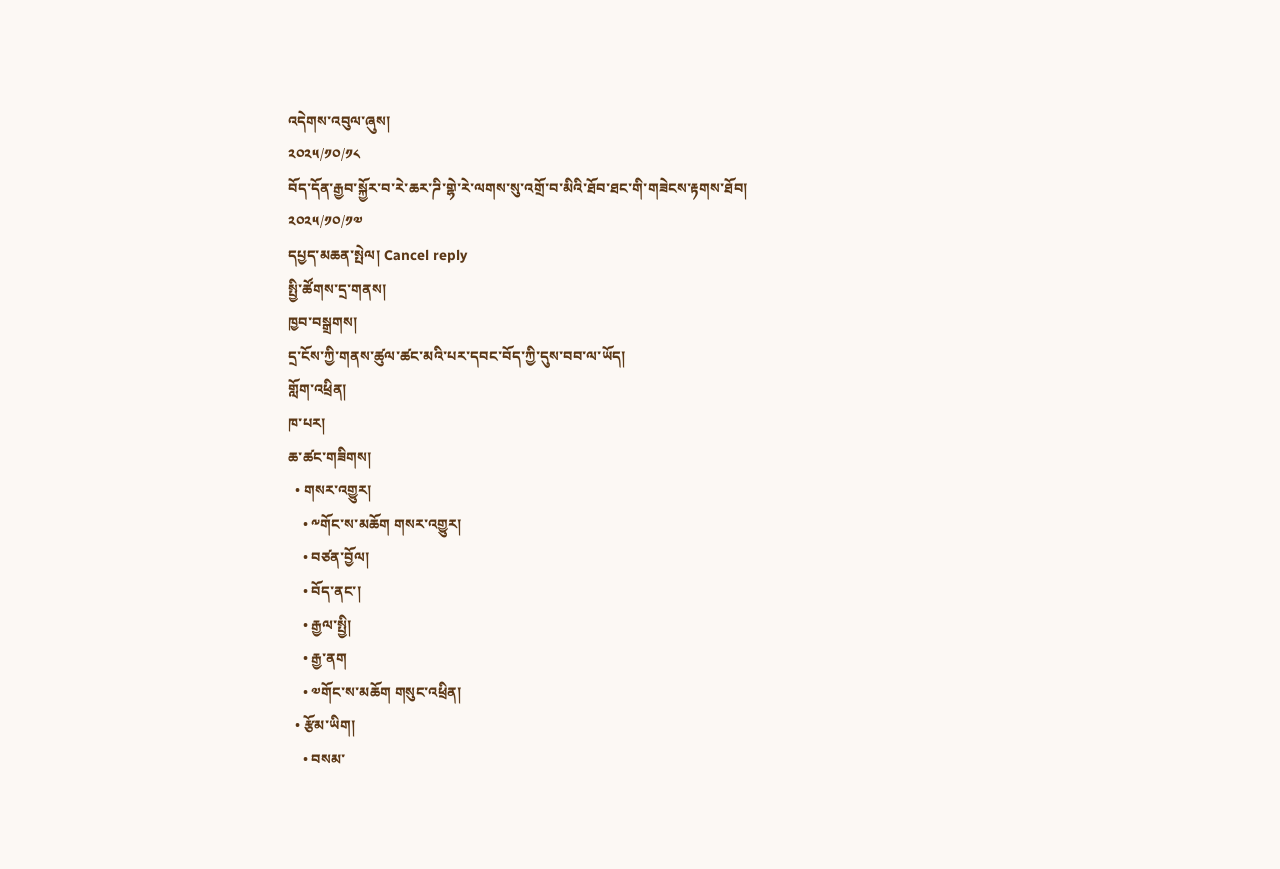འདེགས་འབུལ་ཞུས།
༢༠༢༥/༡༠/༡༨
བོད་དོན་རྒྱབ་སྐྱོར་བ་རེ་ཆར་ཌི་གྷེ་རེ་ལགས་སུ་འགྲོ་བ་མིའི་ཐོབ་ཐང་གི་གཟེངས་རྟགས་ཐོབ།
༢༠༢༥/༡༠/༡༧
དཔྱད་མཆན་སྤེལ། Cancel reply
སྤྱི་ཚོགས་དྲ་གནས།
ཁྱབ་བསྒྲགས།
དྲ་ངོས་ཀྱི་གནས་ཚུལ་ཚང་མའི་པར་དབང་བོད་ཀྱི་དུས་བབ་ལ་ཡོད།
གློག་འཕྲིན།
ཁ་པར།
ཆ་ཚང་གཟིགས།
  • གསར་འགྱུར།
    • ༸གོང་ས་མཆོག གསར་འགྱུར།
    • བཙན་བྱོལ།
    • བོད་ནང་།
    • རྒྱལ་སྤྱི།
    • རྒྱ་ནག
    • ༧གོང་ས་མཆོག གསུང་འཕྲིན།
  • རྩོམ་ཡིག།
    • བསམ་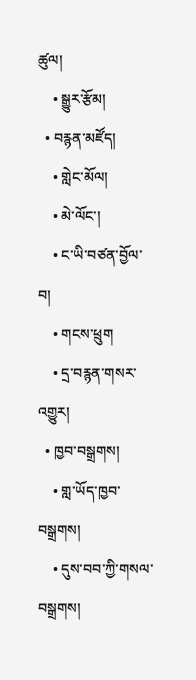ཚུལ།
    • སྒྱུར་རྩོམ།
  • བརྙན་མཛོད།
    • གླེང་མོལ།
    • མེ་ལོང་།
    • ང་ཡི་བཙན་བྱོལ་བ།
    • གངས་ཕྲུག
    • དྲ་བརྙན་གསར་འགྱུར།
  • ཁྱབ་བསྒྲགས།
    • གླ་ཡོད་ཁྱབ་བསྒྲགས།
    • དུས་བབ་ཀྱི་གསལ་བསྒྲགས།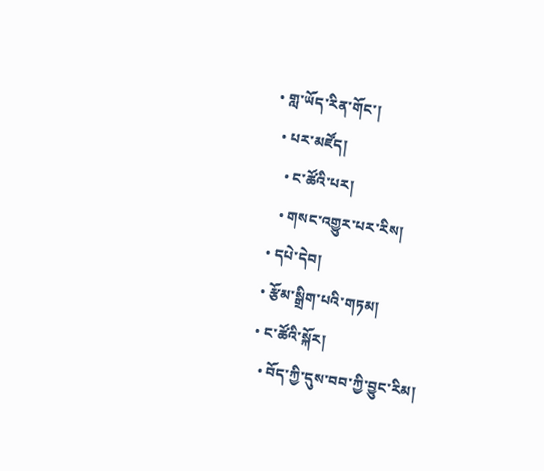• གླ་ཡོད་རིན་གོང་།
  • པར་མཛོད།
    • ང་ཚོའི་པར།
    • གསང་འགྱུར་པར་རིས།
  • དཔེ་དེབ།
  • རྩོམ་སྒྲིག་པའི་གཏམ།
  • ང་ཚོའི་སྐོར།
    • བོད་ཀྱི་དུས་བབ་ཀྱི་བྱུང་རིམ།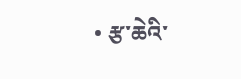• རྩ་ཆེའི་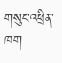གསུང་འཕྲིན་ཁག